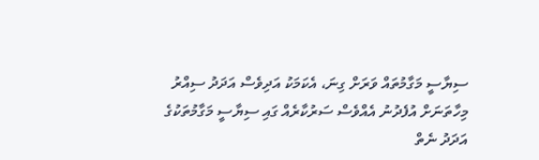ސިޔާސީ މަގާމުތައް ވަރަށް ގިނަ، އެކަމަކު އަދިވެސް އަދަދު ސިއްރު
މިހާތަނަށް އުފެދުނު އެއްވެސް ސަރުކާރެއް ގައި ސިޔާސީ މަގާމުތަކުގެ އަދަދު ނެތް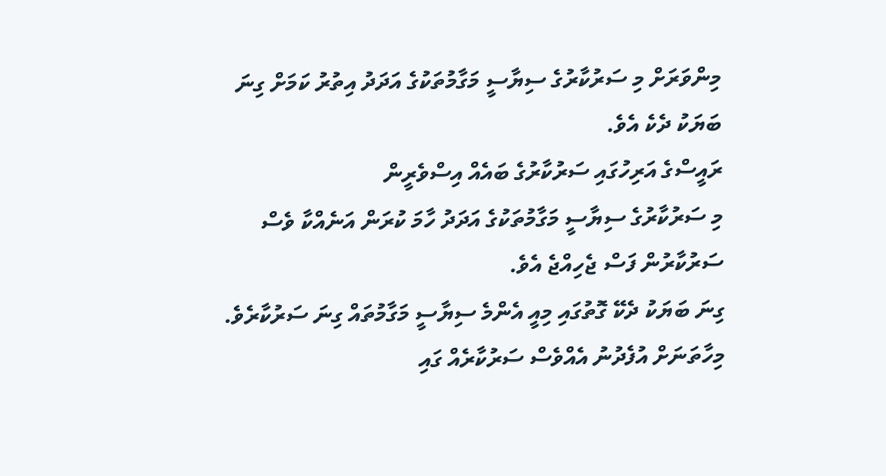މިންވަރަށް މި ސަރުކާރުގެ ސިޔާސީ މަގާމުތަކުގެ އަދަދު އިތުރު ކަމަށް ގިނަ ބަޔަކު ދެކެ އެވެ.
ރައީސްގެ އަރިހުގައި ސަރުކާރުގެ ބައެއް އިސްވެރީން
މި ސަރުކާރުގެ ސިޔާސީ މަގާމުތަކުގެ އަދަދު ހާމަ ކުރަން އަނެއްކާ ވެސް ސަރުކާރުން ފަސް ޖެހިއްޖެ އެވެ.
ގިނަ ބަޔަކު ދެކޭ ގޮތުގައި މިއީ އެންމެ ސިޔާސީ މަގާމުތައް ގިނަ ސަރުކާރެވެ. މިހާތަނަށް އުފެދުނު އެއްވެސް ސަރުކާރެއް ގައި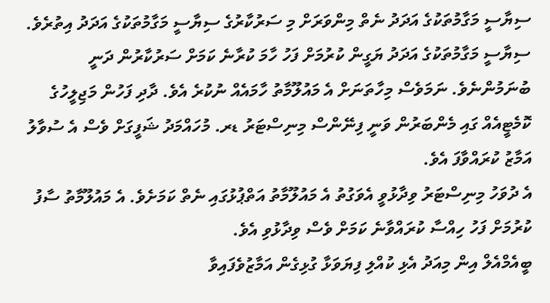ސިޔާސީ މަގާމުތަކުގެ އަދަދު ނެތް މިންވަރަށް މި ސަރުކާރުގެ ސިޔާސީ މަގާމުތަކުގެ އަދަދު އިތުރެވެ.
ސިޔާސީ މަގާމުތަކުގެ އަދަދު ޔަގީން ކުރުމަށް ފަހު ހާމަ ކުރާނެ ކަމަށް ސަރުކާރުން ދަނީ ބުނަމުންނެވެ. ނަމަވެސް މިހާތަނަށް އެ މައުލޫމާތު ހާމައެއް ނުކުރެ އެވެ. ދާދި ފަހުން މަޖިލީހުގެ ކޮމެޓީއެއް ގައި މެންބަރުން ވަނީ ފިނޭންސް މިނިސްޓަރު ޑރ. މުހައްމަދު ޝަފީގަށް ވެސް އެ ސުވާލު އަމާޒު ކުރައްވާފަ އެވެ.
އެ ދުވަހު މިނިސްޓަރު ވިދާޅުވީ އެވަގުތު އެ މައުލޫމާތު އަތްޕުޅުގައި ނެތް ކަމަށެވެ. އެ މައުލޫމާތު ސާފު ކުރުމަށް ފަހު ހިއްސާ ކުރައްވާނެ ކަމަށް ވެސް ވިދާޅުވި އެވެ.
ބީއެމްއެލް އިން މިއަދު އެޅި ކުއްލި ފިޔަވަޅާ ގުޅިގެން އަމާޒުވެފައިވާ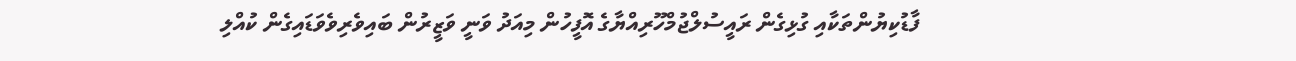ފާޑުކިޔުންތަކާއި ގުޅިގެން ރައީސުލްޖުމްހޫރިއްޔާގެ އޮފީހުން މިއަދު ވަނީ ވަޒީރުން ބައިވެރިވެވަޑައިގެން ކުއްލި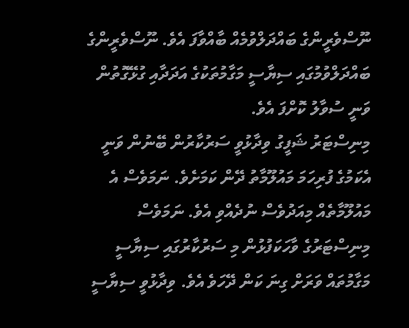ނޫސްވެރީންގެ ބައްދަލްވުމެއް ބާއްވާފަ އެވެ. ނޫސްވެރީންގެ ބައްދަލްވުމުގައި ސިޔާސީ މަގާމުތަކުގެ އަދަދާއި ގުޅޭގޮތުން ވަނީ ސުވާލު ކޮށްފަ އެވެ.
މިނިސްޓަރު ޝަފީގު ވިދާޅުވީ ސަރުކާރުން ބޭނުން ވަނީ އެކަމުގެ ފުރިހަމަ މައުލޫމާތު ދޭން ކަމަށެވެ. ނަމަވެސް އެ މައުލޫމާތެއް މިއަދުވެސް ނުދެއްވި އެވެ. ނަމަވެސް މިނިސްޓަރުގެ ވާހަކަފުޅުން މި ސަރުކާރުގައި ސިޔާސީ މަގާމުތައް ވަރަށް ގިނަ ކަން ދޭހަވެ އެވެ. ވިދާޅުވީ ސިޔާސީ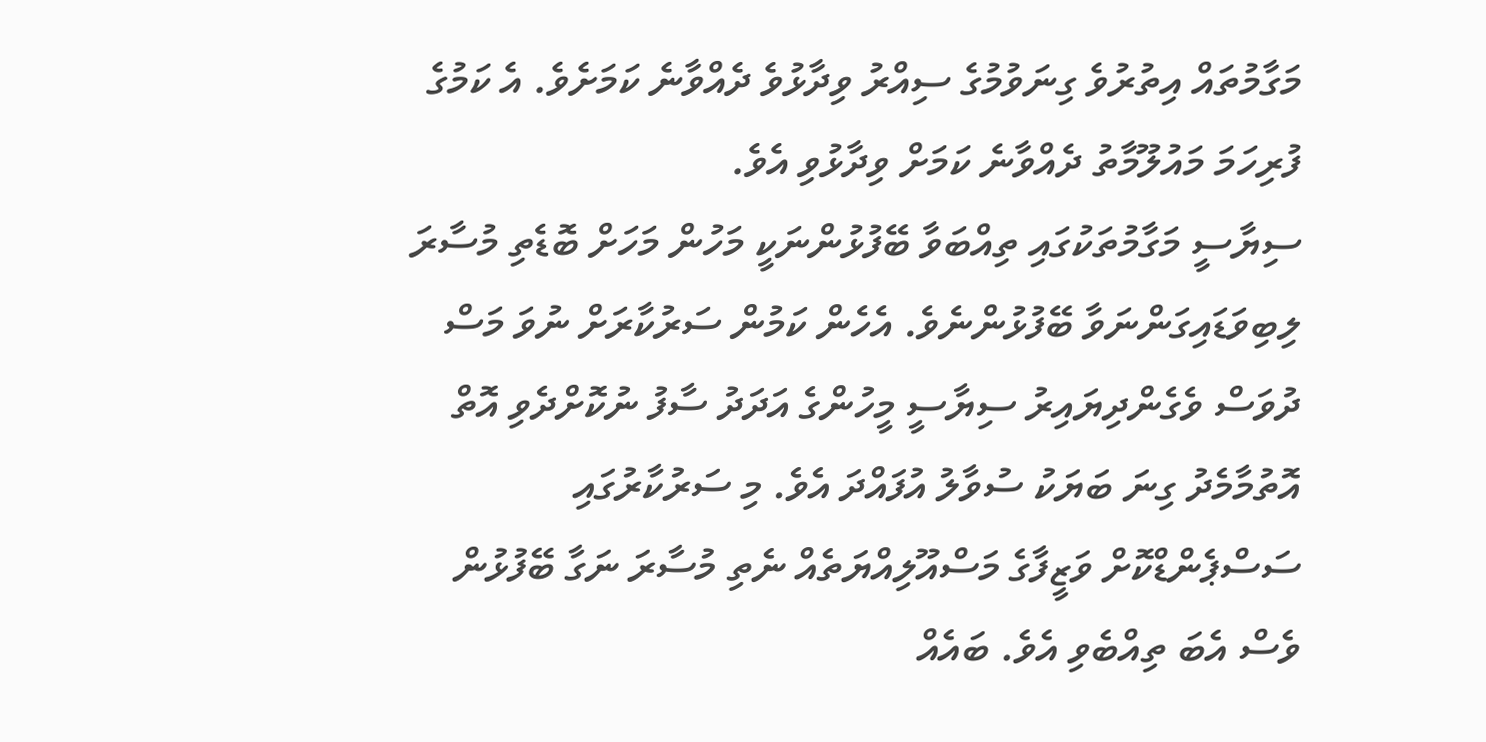މަގާމުތައް އިތުރުވެ ގިނަވުމުގެ ސިއްރު ވިދާޅުވެ ދެއްވާނެ ކަމަށެވެ. އެ ކަމުގެ ފުރިހަމަ މައުލޫމާތު ދެއްވާނެ ކަމަށް ވިދާޅުވި އެވެ.
ސިޔާސީ މަގާމުތަކުގައި ތިއްބަވާ ބޭފުޅުންނަކީ މަހުން މަހަށް ބޮޑެތި މުސާރަ ލިބިވަޑައިގަންނަވާ ބޭފުޅުންނެވެ. އެހެން ކަމުން ސަރުކާރަށް ނުވަ މަސް ދުވަސް ވެގެންދިޔައިރު ސިޔާސީ މީހުންގެ އަދަދު ސާފު ނުކޮށްދެވި އޮތް އޮތުމާމެދު ގިނަ ބަޔަކު ސުވާލު އުފައްދަ އެވެ. މި ސަރުކާރުގައި ސަސްޕެންޑްކޮށް ވަޒީފާގެ މަސްއޫލިއްޔަތެއް ނެތި މުސާރަ ނަގާ ބޭފުޅުން ވެސް އެބަ ތިއްބެވި އެވެ. ބައެއް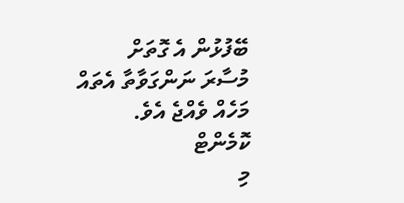ބޭފުޅުން އެ ގޮތަށް މުސާރަ ނަންގަވާތާ އެތައް މަހެއް ވެއްޖެ އެވެ.
ކޮމެންޓް
މި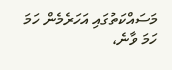މަސައްކަތުގައި އަހަރެމެން ހަމަ ހަމަ ވާނެ،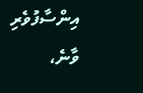އިންސާފުވެރި ވާނެ،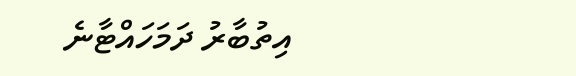އިތުބާރު ދަމަހައްޓާނެ